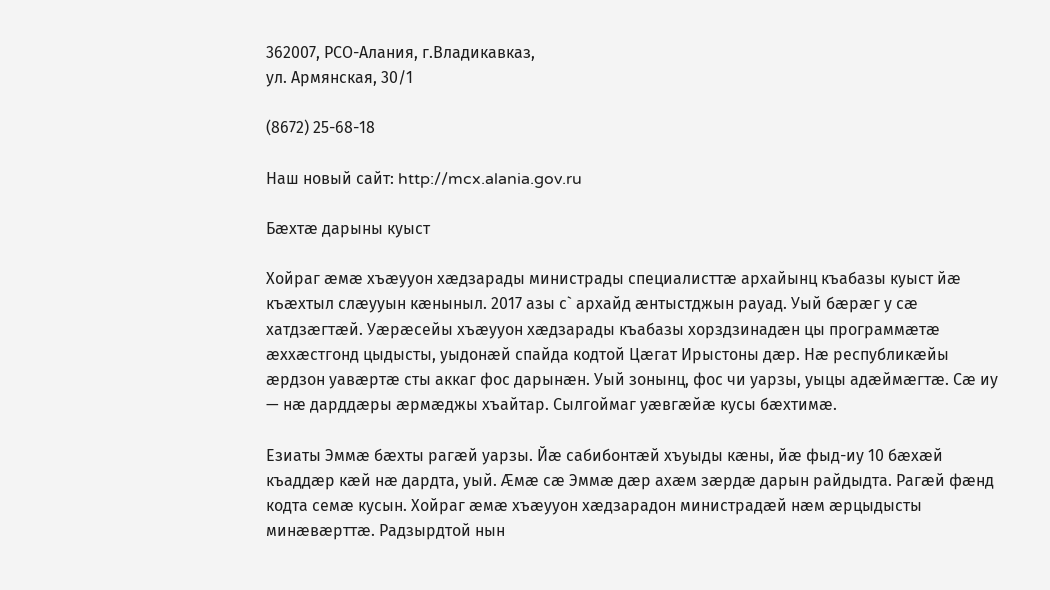362007, РСО-Алания, г.Владикавказ,
ул. Армянская, 30/1

(8672) 25-68-18

Наш новый сайт: http://mcx.alania.gov.ru

Бæхтæ дарыны куыст

Хойраг æмæ хъæууон хæдзарады министрады специалисттæ архайынц къабазы куыст йæ къæхтыл слæууын кæныныл. 2017 азы с` архайд æнтыстджын рауад. Уый бæрæг у сæ хатдзæгтæй. Уæрæсейы хъæууон хæдзарады къабазы хорздзинадæн цы программæтæ æххæстгонд цыдысты, уыдонæй спайда кодтой Цæгат Ирыстоны дæр. Нæ республикæйы æрдзон уавæртæ сты аккаг фос дарынæн. Уый зонынц, фос чи уарзы, уыцы адæймæгтæ. Сæ иу — нæ дарддæры æрмæджы хъайтар. Сылгоймаг уæвгæйæ кусы бæхтимæ.

Езиаты Эммæ бæхты рагæй уарзы. Йæ сабибонтæй хъуыды кæны, йæ фыд-иу 10 бæхæй къаддæр кæй нæ дардта, уый. Æмæ сæ Эммæ дæр ахæм зæрдæ дарын райдыдта. Рагæй фæнд кодта семæ кусын. Хойраг æмæ хъæууон хæдзарадон министрадæй нæм æрцыдысты минæвæрттæ. Радзырдтой нын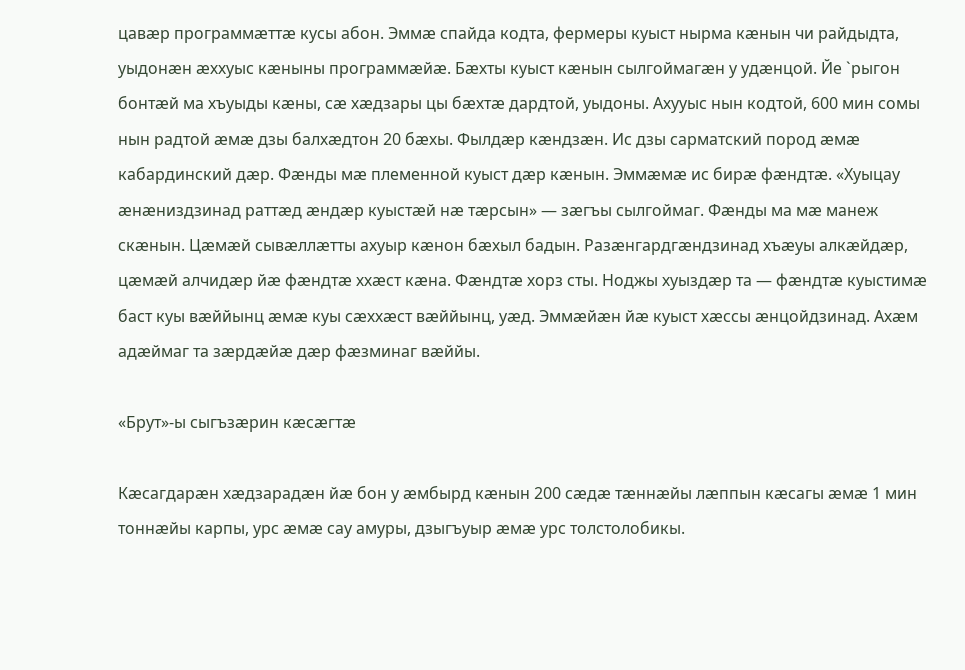цавæр программæттæ кусы абон. Эммæ спайда кодта, фермеры куыст нырма кæнын чи райдыдта, уыдонæн æххуыс кæныны программæйæ. Бæхты куыст кæнын сылгоймагæн у удæнцой. Йе `рыгон бонтæй ма хъуыды кæны, сæ хæдзары цы бæхтæ дардтой, уыдоны. Ахууыс нын кодтой, 600 мин сомы нын радтой æмæ дзы балхæдтон 20 бæхы. Фылдæр кæндзæн. Ис дзы сарматский пород æмæ кабардинский дæр. Фæнды мæ племенной куыст дæр кæнын. Эммæмæ ис бирæ фæндтæ. «Хуыцау æнæниздзинад раттæд æндæр куыстæй нæ тæрсын» — зæгъы сылгоймаг. Фæнды ма мæ манеж скæнын. Цæмæй сывæллæтты ахуыр кæнон бæхыл бадын. Разæнгардгæндзинад хъæуы алкæйдæр, цæмæй алчидæр йæ фæндтæ ххæст кæна. Фæндтæ хорз сты. Ноджы хуыздæр та — фæндтæ куыстимæ баст куы вæййынц æмæ куы сæххæст вæййынц, уæд. Эммæйæн йæ куыст хæссы æнцойдзинад. Ахæм адæймаг та зæрдæйæ дæр фæзминаг вæййы.

«Брут»-ы сыгъзæрин кæсæгтæ

Кæсагдарæн хæдзарадæн йæ бон у æмбырд кæнын 200 сæдæ тæннæйы лæппын кæсагы æмæ 1 мин тоннæйы карпы, урс æмæ сау амуры, дзыгъуыр æмæ урс толстолобикы.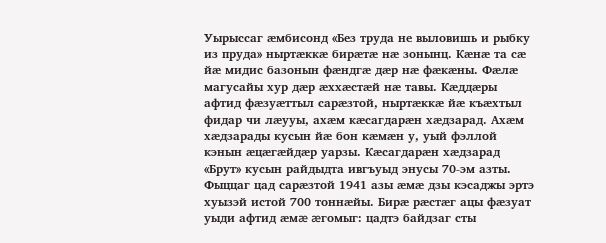Уырыссаг æмбисонд «Без труда не выловишь и рыбку из пруда» ныртæккæ бирæтæ нæ зонынц. Кæнæ та сæ йæ мидис базонын фæндгæ дæр нæ фæкæны. Фæлæ магусайы хур дæр æххæстæй нæ тавы. Кæддæры афтид фæзуæттыл сарæзтой, ныртæккæ йæ къæхтыл фидар чи лæууы, ахæм кæсагдарæн хæдзарад. Ахæм хæдзарады кусын йæ бон кæмæн у, уый фэллой кэнын æцæгæйдæр уарзы. Кæсагдарæн хæдзарад «Брут» кусын райдыдта ивгъуыд энусы 70-эм азты. Фыццаг цад сарæзтой 1941 азы æмæ дзы кэсаджы эртэ хуызэй истой 700 тоннæйы. Бирæ рæстæг ацы фæзуат уыди афтид æмæ æгомыг: цадтэ байдзаг сты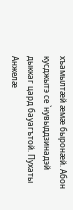хъамылтæй æмæ быронæй. Абон кусджытэ се `нувыддзинадэй дыккаг цард бауагътой. Пухаты Анжелæ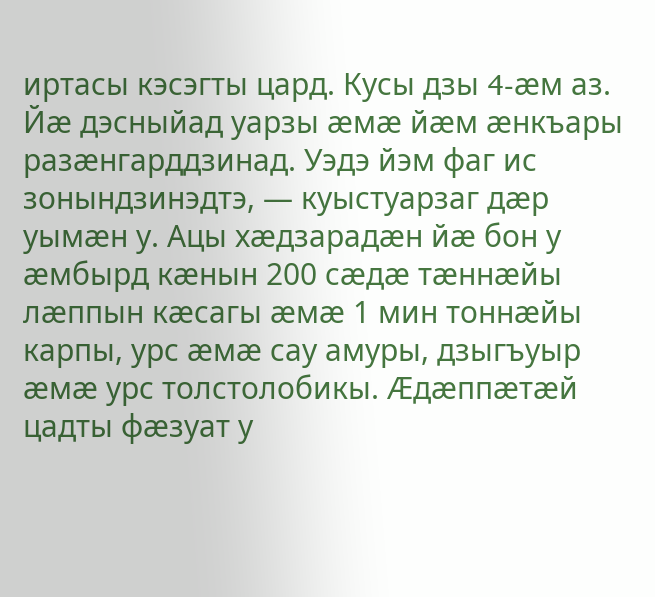иртасы кэсэгты цард. Кусы дзы 4-æм аз. Йæ дэсныйад уарзы æмæ йæм æнкъары разæнгарддзинад. Уэдэ йэм фаг ис зонындзинэдтэ, — куыстуарзаг дæр уымæн у. Ацы хæдзарадæн йæ бон у æмбырд кæнын 200 сæдæ тæннæйы лæппын кæсагы æмæ 1 мин тоннæйы карпы, урс æмæ сау амуры, дзыгъуыр æмæ урс толстолобикы. Æдæппæтæй цадты фæзуат у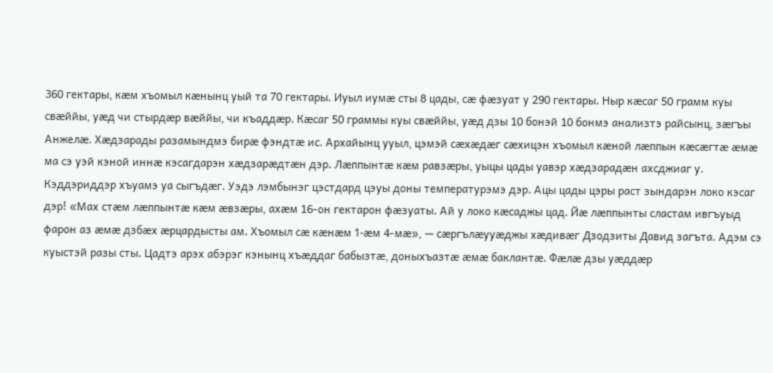360 гектары, кæм хъомыл кæнынц уый та 70 гектары. Иуыл иумæ сты 8 цады, сæ фæзуат у 290 гектары. Ныр кæсаг 50 грамм куы свæййы, уæд чи стырдæр вæййы, чи къаддæр. Кæсаг 50 граммы куы свæййы, уæд дзы 10 бонэй 10 бонмэ анализтэ райсынц, зæгъы Анжелæ. Хæдзарады разамындмэ бирæ фэндтæ ис. Архайынц ууыл, цэмэй сæхæдæг сæхицэн хъомыл кæной лæппын кæсæгтæ æмæ ма сэ уэй кэной иннæ кэсагдарэн хæдзарæдтæн дэр. Лæппынтæ кæм равзæры, уыцы цады уавэр хæдзарадæн ахсджиаг у. Кэддэриддэр хъуамэ уа сыгъдæг. Уэдэ лэмбынэг цэстдард цэуы доны температурэмэ дэр. Ацы цады цэры раст зындарэн локо кэсаг дэр! «Мах стæм лæппынтæ кæм æвзæры, ахæм 16-он гектарон фæзуаты. Ай у локо кæсаджы цад. Йæ лæппынты сластам ивгъуыд фарон аз æмæ дзбæх æрцардысты ам. Хъомыл сæ кæнæм 1-æм 4-мæ», — сæргълæууæджы хæдивæг Дзодзиты Давид загъта. Адэм сэ куыстэй разы сты. Цадтэ арэх абэрэг кэнынц хъæддаг бабызтæ, доныхъазтæ æмæ баклантæ. Фæлæ дзы уæддæр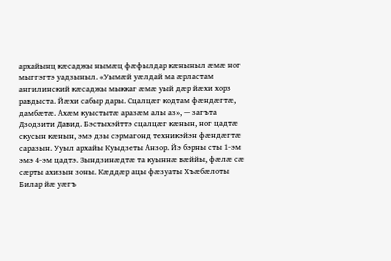архайынц кæсаджы нымæц фæфылдар кæныныл æмæ ног мыггэгтэ уадзыныл. «Уымæй уæлдай ма æрластам ангилинский кæсаджы мыккаг æмæ уый дæр йæхи хорз равдыста. Йæхи сабыр дары. Сцалцæг кодтам фæндæгтæ, дамбæтæ. Ахæм куыстытæ аразæм алы аз», — загъта Дзодзити Давид. Бэстыхэйттэ сцалцæг кæнын, ног цадтæ скусын кæнын, эмэ дзы сэрмагонд техникэйэн фæндæгтæ саразын. Ууыл архайы Куыдзеты Анзор. Йэ бэрны сты 1-эм эмэ 4-эм цадтэ. Зындзинæдтæ та куыннæ вæййы, фæлæ сæ сæрты ахизын зоны. Кæддæр ацы фæзуаты Хъæбæлоты Билар йæ уæгъ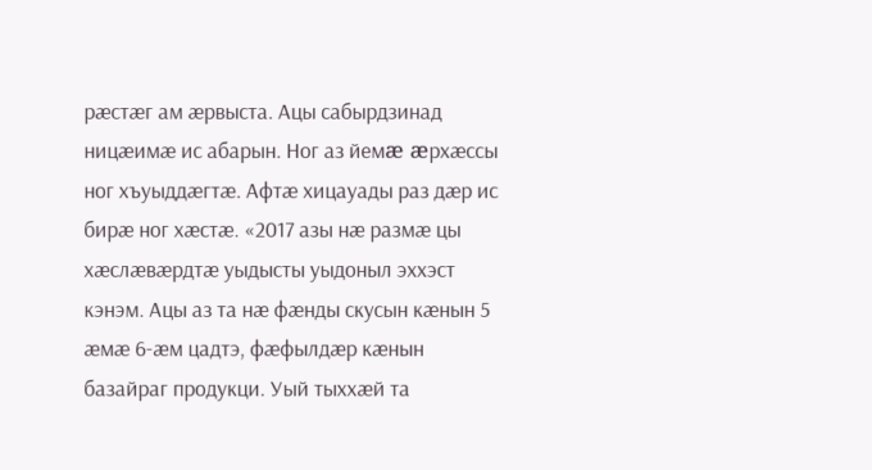рæстæг ам æрвыста. Ацы сабырдзинад ницæимæ ис абарын. Ног аз йемæ æрхæссы ног хъуыддæгтæ. Афтæ хицауады раз дæр ис бирæ ног хæстæ. «2017 азы нæ размæ цы хæслæвæрдтæ уыдысты уыдоныл эххэст кэнэм. Ацы аз та нæ фæнды скусын кæнын 5 æмæ 6-æм цадтэ, фæфылдæр кæнын базайраг продукци. Уый тыххæй та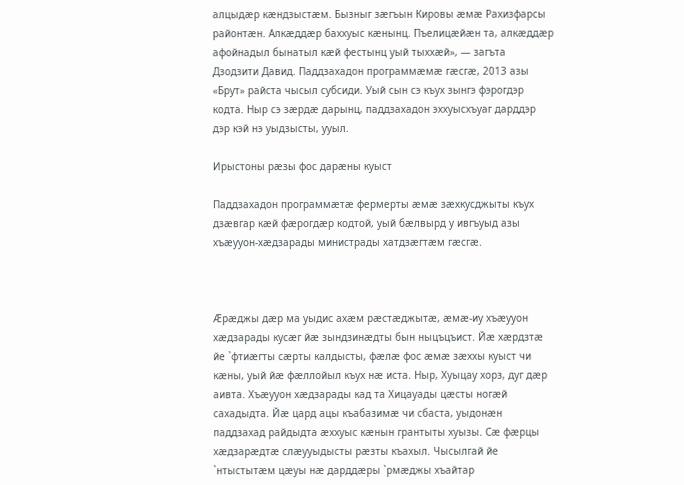алцыдæр кæндзыстæм. Бызныг зæгъын Кировы æмæ Рахизфарсы районтæн. Алкæддæр баххуыс кæнынц. Пъелицæйæн та, алкæддæр афойнадыл бынатыл кæй фестынц уый тыххæй», — загъта Дзодзити Давид. Паддзахадон программæмæ гæсгæ, 2013 азы «Брут» райста чысыл субсиди. Уый сын сэ къух зынгэ фэрогдэр кодта. Ныр сэ зæрдæ дарынц, паддзахадон эххуысхъуаг дарддэр дэр кэй нэ уыдзысты, ууыл.

Ирыстоны рæзы фос дарæны куыст

Паддзахадон программæтæ фермерты æмæ зæхкусджыты къух дзæвгар кæй фæрогдæр кодтой, уый бæлвырд у ивгъуыд азы хъæууон-хæдзарады министрады хатдзæгтæм гæсгæ.



Æрæджы дæр ма уыдис ахæм рæстæджытæ, æмæ-иу хъæууон хæдзарады кусæг йæ зындзинæдты бын ныцъцъист. Йæ хæрдзтæ йе `фтиæгты сæрты калдысты, фæлæ фос æмæ зæххы куыст чи кæны, уый йæ фæллойыл къух нæ иста. Ныр, Хуыцау хорз, дуг дæр аивта. Хъæууон хæдзарады кад та Хицауады цæсты ногæй сахадыдта. Йæ цард ацы къабазимæ чи сбаста, уыдонæн паддзахад райдыдта æххуыс кæнын грантыты хуызы. Сæ фæрцы хæдзарæдтæ слæууыдысты рæзты къахыл. Чысылгай йе `нтыстытæм цæуы нæ дарддæры `рмæджы хъайтар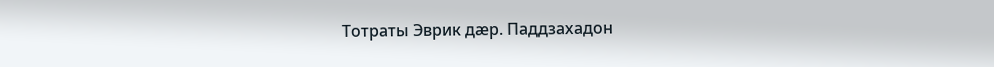Тотраты Эврик дæр. Паддзахадон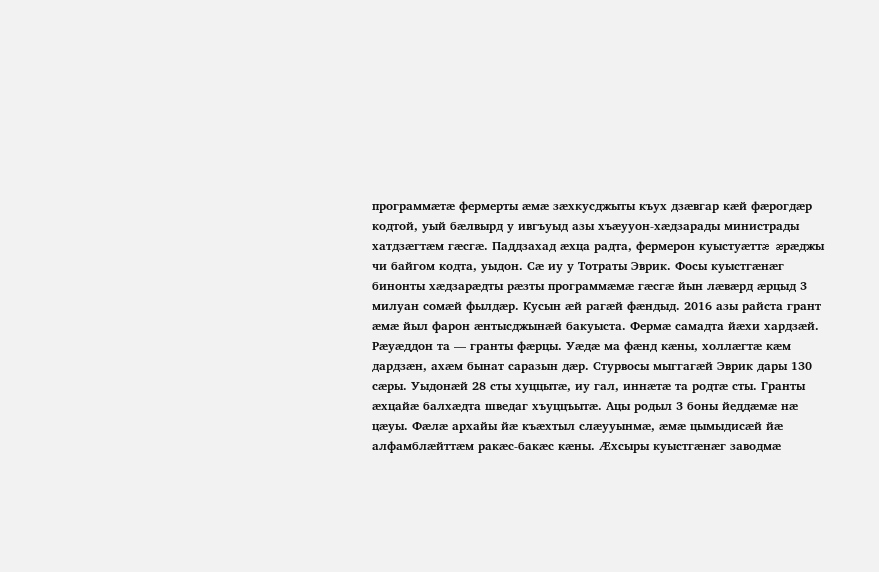программæтæ фермерты æмæ зæхкусджыты къух дзæвгар кæй фæрогдæр кодтой, уый бæлвырд у ивгъуыд азы хъæууон-хæдзарады министрады хатдзæгтæм гæсгæ. Паддзахад æхца радта, фермерон куыстуæттæ æрæджы чи байгом кодта, уыдон. Сæ иу у Тотраты Эврик. Фосы куыстгæнæг бинонты хæдзарæдты рæзты программæмæ гæсгæ йын лæвæрд æрцыд 3 милуан сомæй фылдæр. Кусын æй рагæй фæндыд. 2016 азы райста грант æмæ йыл фарон æнтысджынæй бакуыста. Фермæ самадта йæхи хардзæй. Рæуæддон та — гранты фæрцы. Уæдæ ма фæнд кæны, холлæгтæ кæм дардзæн, ахæм бынат саразын дæр. Стурвосы мыггагæй Эврик дары 130 сæры. Уыдонæй 28 сты хуццытæ, иу гал, иннæтæ та родтæ сты. Гранты æхцайæ балхæдта шведаг хъуццъытæ. Ацы родыл 3 боны йеддæмæ нæ цæуы. Фæлæ архайы йæ къæхтыл слæууынмæ, æмæ цымыдисæй йæ алфамблæйттæм ракæс-бакæс кæны. Æхсыры куыстгæнæг заводмæ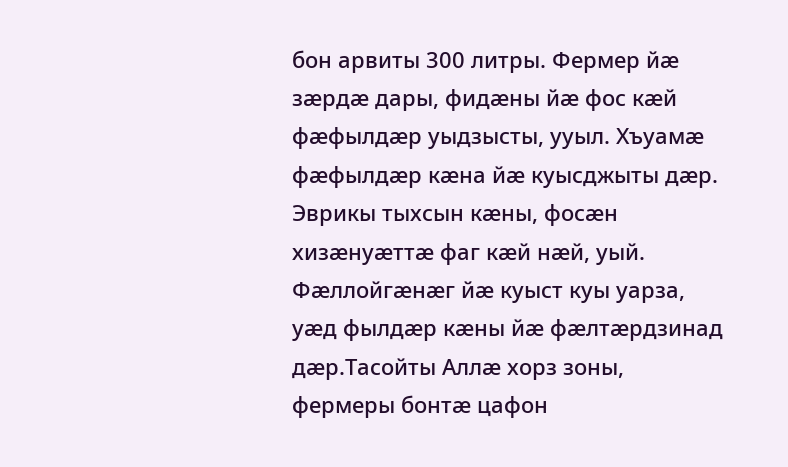бон арвиты 300 литры. Фермер йæ зæрдæ дары, фидæны йæ фос кæй фæфылдæр уыдзысты, ууыл. Хъуамæ фæфылдæр кæна йæ куысджыты дæр. Эврикы тыхсын кæны, фосæн хизæнуæттæ фаг кæй нæй, уый. Фæллойгæнæг йæ куыст куы уарза, уæд фылдæр кæны йæ фæлтæрдзинад дæр.Тасойты Аллæ хорз зоны, фермеры бонтæ цафон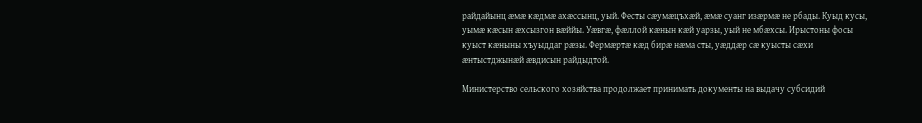райдайынц æмæ кæдмæ ахæссынц, уый. Фесты сæумæцъхæй, æмæ суанг изæрмæ не рбады. Куыд кусы, уымæ кæсын æхсызгон вæййы. Уæвгæ, фæллой кæнын кæй уарзы, уый не мбæхсы. Ирыстоны фосы куыст кæныны хъуыддаг рæзы. Фермæртæ кæд бирæ нæма сты, уæддæр сæ куысты сæхи æнтыстджынæй æвдисын райдыдтой.

Министерство сельского хозяйства продолжает принимать документы на выдачу субсидий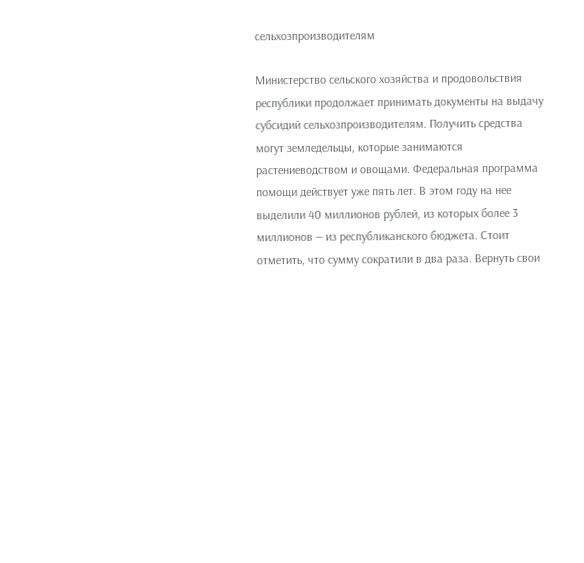сельхозпроизводителям

Министерство сельского хозяйства и продовольствия республики продолжает принимать документы на выдачу субсидий сельхозпроизводителям. Получить средства могут земледельцы, которые занимаются растениеводством и овощами. Федеральная программа помощи действует уже пять лет. В этом году на нее выделили 40 миллионов рублей, из которых более 3 миллионов — из республиканского бюджета. Стоит отметить, что сумму сократили в два раза. Вернуть свои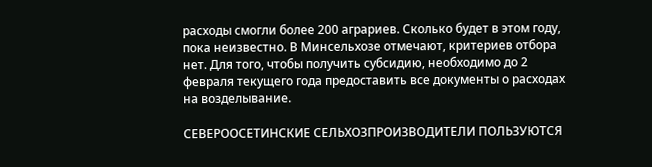расходы смогли более 200 аграриев. Сколько будет в этом году, пока неизвестно. В Минсельхозе отмечают, критериев отбора нет. Для того, чтобы получить субсидию, необходимо до 2 февраля текущего года предоставить все документы о расходах на возделывание.

СЕВЕРООСЕТИНСКИЕ СЕЛЬХОЗПРОИЗВОДИТЕЛИ ПОЛЬЗУЮТСЯ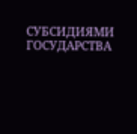СУБСИДИЯМИ ГОСУДАРСТВА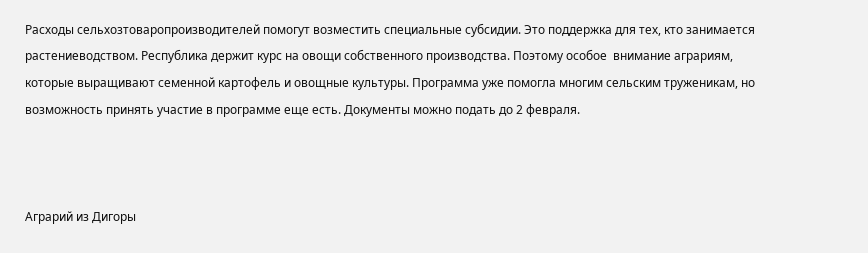Расходы сельхозтоваропроизводителей помогут возместить специальные субсидии. Это поддержка для тех, кто занимается растениеводством. Республика держит курс на овощи собственного производства. Поэтому особое  внимание аграриям, которые выращивают семенной картофель и овощные культуры. Программа уже помогла многим сельским труженикам, но возможность принять участие в программе еще есть. Документы можно подать до 2 февраля.



Аграрий из Дигоры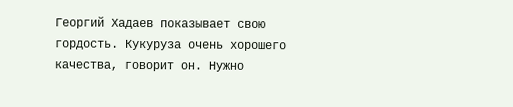Георгий Хадаев показывает свою гордость. Кукуруза очень хорошего качества, говорит он. Нужно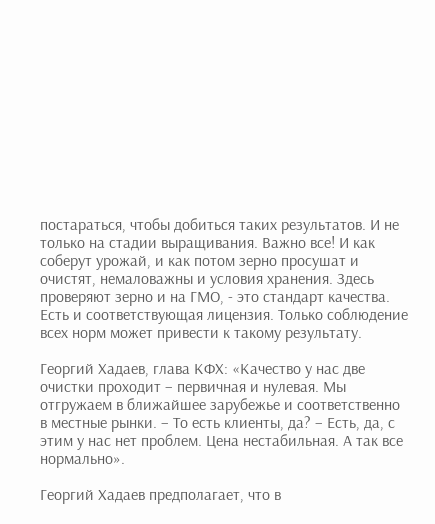постараться, чтобы добиться таких результатов. И не только на стадии выращивания. Важно все! И как соберут урожай, и как потом зерно просушат и очистят, немаловажны и условия хранения. Здесь проверяют зерно и на ГМО, - это стандарт качества. Есть и соответствующая лицензия. Только соблюдение всех норм может привести к такому результату.

Георгий Хадаев, глава КФХ: «Качество у нас две очистки проходит – первичная и нулевая. Мы отгружаем в ближайшее зарубежье и соответственно в местные рынки. – То есть клиенты, да? – Есть, да, с этим у нас нет проблем. Цена нестабильная. А так все нормально».

Георгий Хадаев предполагает, что в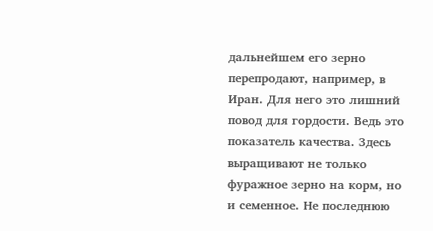дальнейшем его зерно перепродают, например, в Иран. Для него это лишний повод для гордости. Ведь это показатель качества. Здесь выращивают не только фуражное зерно на корм, но и семенное. Не последнюю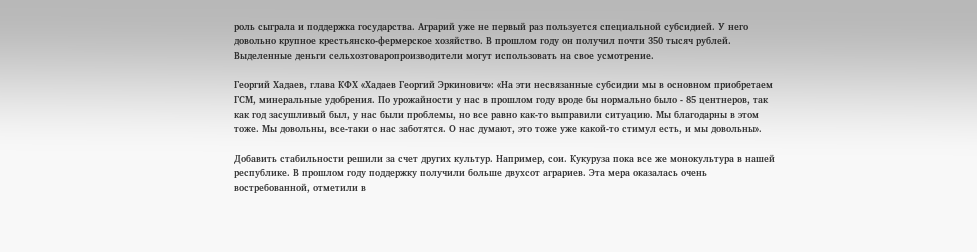роль сыграла и поддержка государства. Аграрий уже не первый раз пользуется специальной субсидией. У него довольно крупное крестьянско-фермерское хозяйство. В прошлом году он получил почти 350 тысяч рублей. Выделенные деньги сельхозтоваропроизводители могут использовать на свое усмотрение.

Георгий Хадаев, глава КФХ «Хадаев Георгий Эркинович»: «На эти несвязанные субсидии мы в основном приобретаем ГСМ, минеральные удобрения. По урожайности у нас в прошлом году вроде бы нормально было - 85 центнеров, так как год засушливый был, у нас были проблемы, но все равно как-то выправили ситуацию. Мы благодарны в этом тоже. Мы довольны, все-таки о нас заботятся. О нас думают, это тоже уже какой-то стимул есть, и мы довольны».

Добавить стабильности решили за счет других культур. Например, сои. Кукуруза пока все же монокультура в нашей республике. В прошлом году поддержку получили больше двухсот аграриев. Эта мера оказалась очень востребованной, отметили в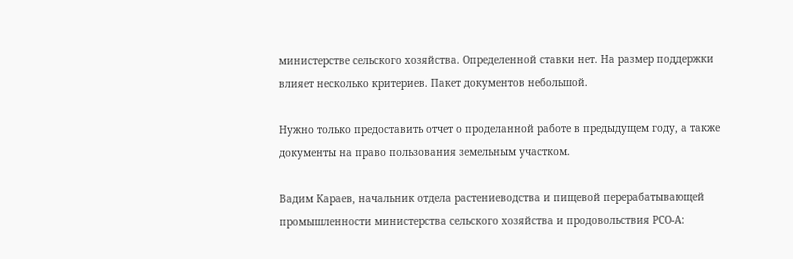министерстве сельского хозяйства. Определенной ставки нет. На размер поддержки влияет несколько критериев. Пакет документов небольшой.

Нужно только предоставить отчет о проделанной работе в предыдущем году, а также документы на право пользования земельным участком.

Вадим Караев, начальник отдела растениеводства и пищевой перерабатывающей промышленности министерства сельского хозяйства и продовольствия РСО-А: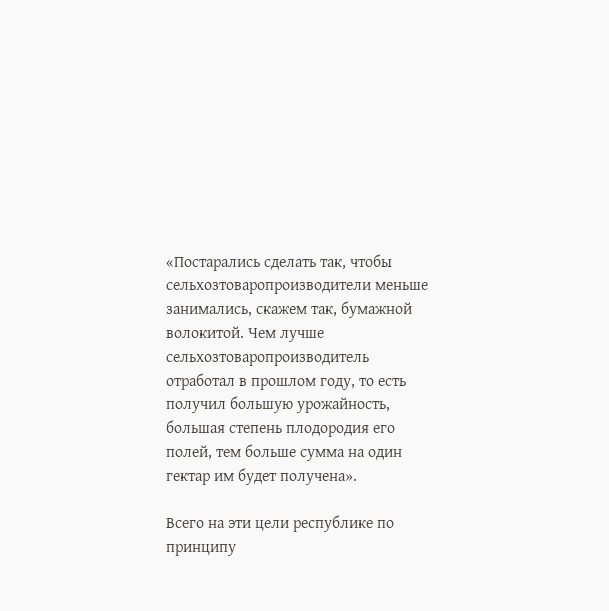«Постарались сделать так, чтобы сельхозтоваропроизводители меньше занимались, скажем так, бумажной волокитой. Чем лучше сельхозтоваропроизводитель отработал в прошлом году, то есть получил большую урожайность, большая степень плодородия его полей, тем больше сумма на один гектар им будет получена».

Всего на эти цели республике по принципу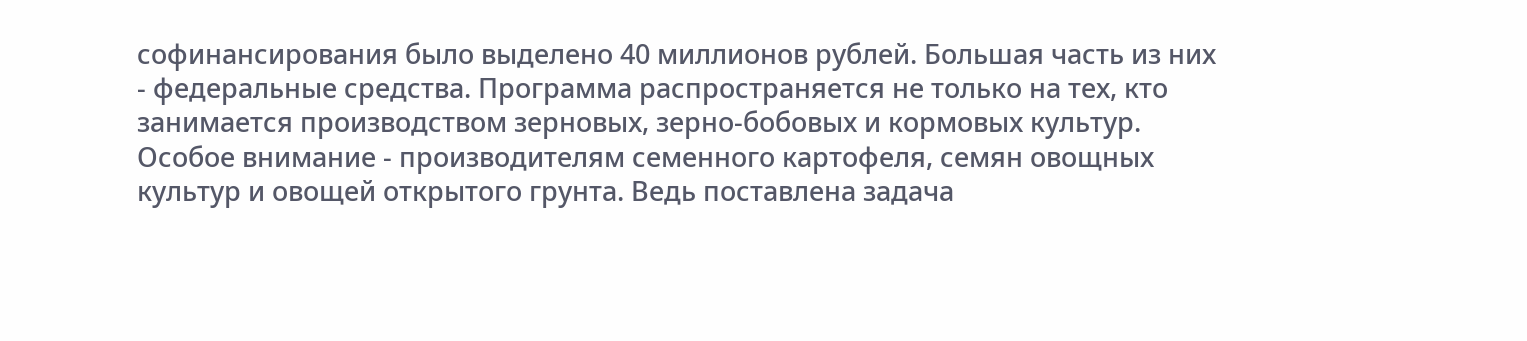софинансирования было выделено 40 миллионов рублей. Большая часть из них - федеральные средства. Программа распространяется не только на тех, кто занимается производством зерновых, зерно-бобовых и кормовых культур. Особое внимание - производителям семенного картофеля, семян овощных культур и овощей открытого грунта. Ведь поставлена задача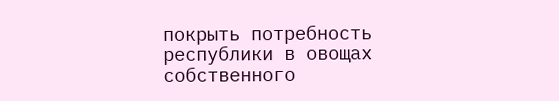покрыть потребность республики в овощах собственного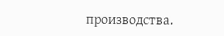производства.